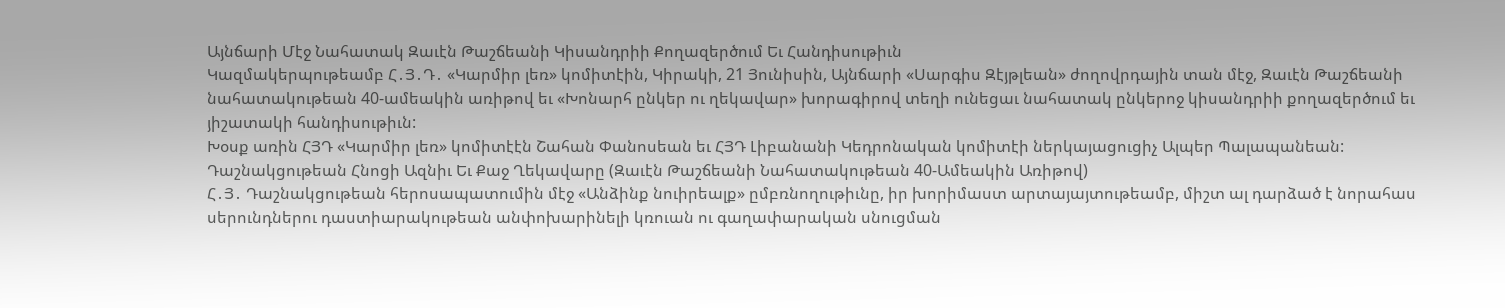Այնճարի Մէջ Նահատակ Զաւէն Թաշճեանի Կիսանդրիի Քողազերծում Եւ Հանդիսութիւն
Կազմակերպութեամբ Հ․Յ․Դ․ «Կարմիր լեռ» կոմիտէին, Կիրակի, 21 Յունիսին, Այնճարի «Սարգիս Զէյթլեան» ժողովրդային տան մէջ, Զաւէն Թաշճեանի նահատակութեան 40-ամեակին առիթով եւ «Խոնարհ ընկեր ու ղեկավար» խորագիրով տեղի ունեցաւ նահատակ ընկերոջ կիսանդրիի քողազերծում եւ յիշատակի հանդիսութիւն:
Խօսք առին ՀՅԴ «Կարմիր լեռ» կոմիտէէն Շահան Փանոսեան եւ ՀՅԴ Լիբանանի Կեդրոնական կոմիտէի ներկայացուցիչ Ալպեր Պալապանեան:
Դաշնակցութեան Հնոցի Ազնիւ Եւ Քաջ Ղեկավարը (Զաւէն Թաշճեանի Նահատակութեան 40-Ամեակին Առիթով)
Հ․Յ․ Դաշնակցութեան հերոսապատումին մէջ «Անձինք նուիրեալք» ըմբռնողութիւնը, իր խորիմաստ արտայայտութեամբ, միշտ ալ դարձած է նորահաս սերունդներու դաստիարակութեան անփոխարինելի կռուան ու գաղափարական սնուցման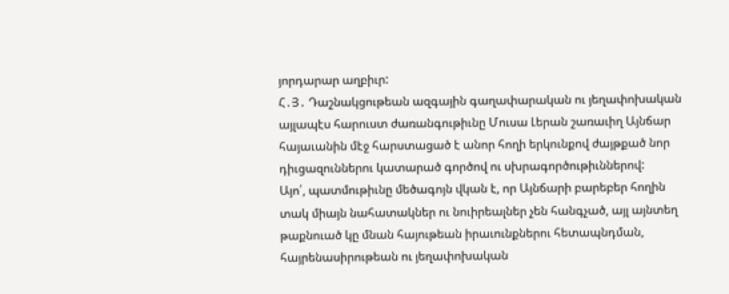յորդարար աղբիւր:
Հ․Յ․ Դաշնակցութեան ազգային գաղափարական ու յեղափոխական այլապէս հարուստ ժառանգութիւնը Մուսա Լերան շառաւիղ Այնճար հայաւանին մէջ հարստացած է անոր հողի երկունքով ժայթքած նոր դիւցազուններու կատարած գործով ու սխրագործութիւններով:
Այո՛, պատմութիւնը մեծագոյն վկան է, որ Այնճարի բարեբեր հողին տակ միայն նահատակներ ու նուիրեալներ չեն հանգչած, այլ այնտեղ թաքնուած կը մնան հայութեան իրաւունքներու հետապնդման, հայրենասիրութեան ու յեղափոխական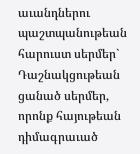աւանդներու պաշտպանութեան հարուստ սերմեր` Դաշնակցութեան ցանած սերմեր, որոնք հայութեան դիմագրաւած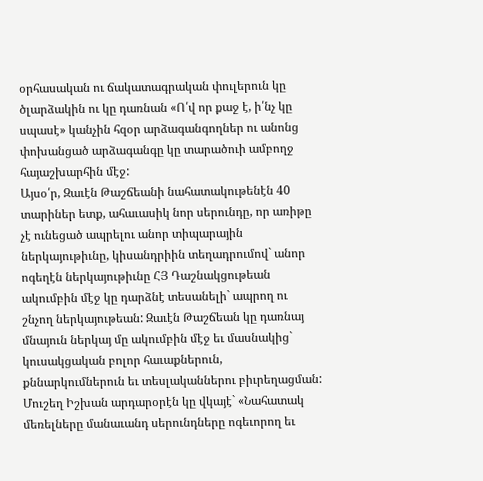օրհասական ու ճակատագրական փուլերուն կը ծլարձակին ու կը դառնան «Ո՛վ որ քաջ է, ի՛նչ կը սպասէ» կանչին հզօր արձագանգողներ ու անոնց փոխանցած արձագանգը կը տարածուի ամբողջ հայաշխարհին մէջ:
Այսօ՛ր, Զաւէն Թաշճեանի նահատակութենէն 40 տարիներ ետք, ահաւասիկ նոր սերունդը, որ առիթը չէ ունեցած ապրելու անոր տիպարային ներկայութիւնը, կիսանդրիին տեղադրումով` անոր ոգեղէն ներկայութիւնը ՀՅ Դաշնակցութեան ակումբին մէջ կը դարձնէ տեսանելի` ապրող ու շնչող ներկայութեան: Զաւէն Թաշճեան կը դառնայ մնայուն ներկայ մը ակումբին մէջ եւ մասնակից` կուսակցական բոլոր հաւաքներուն, քննարկումներուն եւ տեսլականներու բիւրեղացման:
Մուշեղ Իշխան արդարօրէն կը վկայէ` «Նահատակ մեռելները մանաւանդ սերունդները ոգեւորող եւ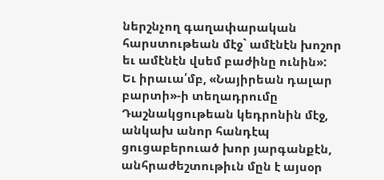ներշնչող գաղափարական հարստութեան մէջ` ամէնէն խոշոր եւ ամէնէն վսեմ բաժինը ունին»:
Եւ իրաւա՛մբ, «Նայիրեան դալար բարտի»-ի տեղադրումը Դաշնակցութեան կեդրոնին մէջ, անկախ անոր հանդէպ ցուցաբերուած խոր յարգանքէն, անհրաժեշտութիւն մըն է այսօր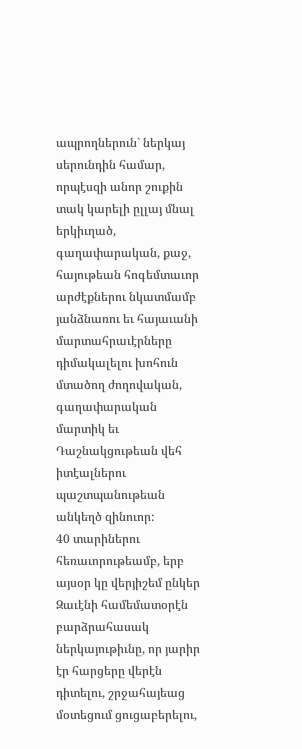ապրողներուն` ներկայ սերունդին համար, որպէսզի անոր շուքին տակ կարելի ըլլայ մնալ երկիւղած, գաղափարական, քաջ, հայութեան հոգեմտաւոր արժէքներու նկատմամբ յանձնառու եւ հայաւանի մարտահրաւէրները դիմակալելու խոհուն մտածող ժողովական, գաղափարական մարտիկ եւ Դաշնակցութեան վեհ իտէալներու պաշտպանութեան անկեղծ զինուոր:
40 տարիներու հեռաւորութեամբ, երբ այսօր կը վերյիշեմ ընկեր Զաւէնի համեմատօրէն բարձրահասակ ներկայութիւնը, որ յարիր էր հարցերը վերէն դիտելու, շրջահայեաց մօտեցում ցուցաբերելու,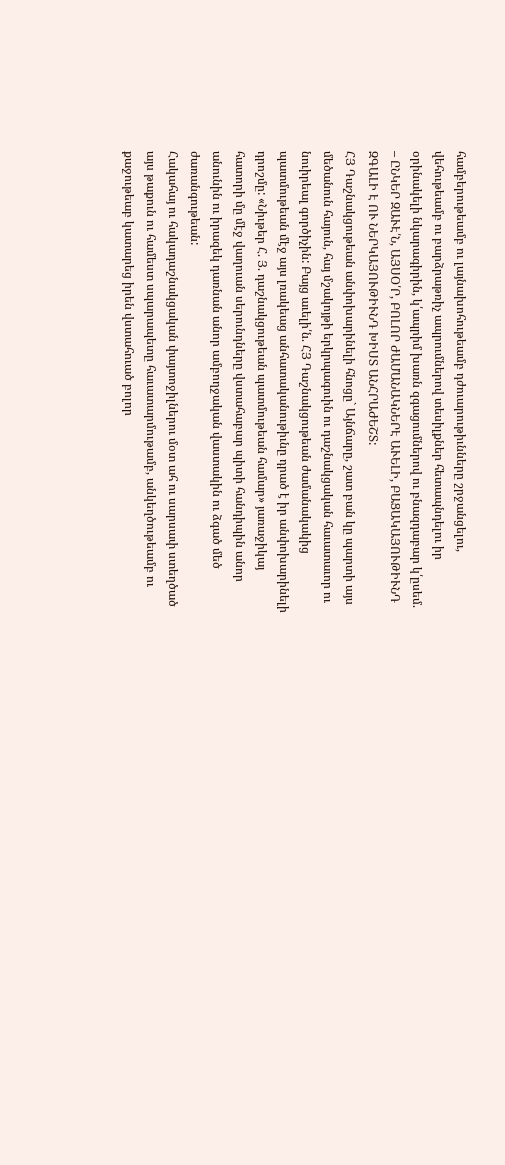համբերութեամբ ու լայնախոհութեամբ դժուարութիւնները շրջանցելու, վեհութեամբ ու բարձրաթռիչ ապրումներով տեսիլքներ հետապնդելու իր օրինակելի նկարագիրին, կ՛ապրիմ խառն զգացումներով ու բնազդաբար կ՛ըսեմ.
– ԸՆԿԵՐ ԶԱՒԷ՛Ն, ԱՅՍՕ՛Ր, ԲՈԼՈՐ ԺԱՄԱՆԱԿՆԵՐԷ ԱՒԵԼԻ, ԲԱՑԱԿԱՅՈՒԹԻՒՆԴ ԶԳԱԼԻ Է ՈՒ ՆԵՐԿԱՅՈՒԹԻՒՆԴ ԽԻՍՏ ԱՆՀՐԱԺԵՇՏ:
ՀՅ Դաշնակցութեան անփոխարինելի հնոցը` Այնճարը, շատ բան կը պարտի այս մեծանուն հայուն, հայ մշակոյթի երկրպագուին ու դաշնակցական հաւատաւոր ու նուիրեալ գործիչին: Բայց աւելի՛ն. ՀՅ Դաշնակցութեան ժամանակակից պատմութեան մէջ այս լռակեաց անհատականութիւնը դրած է իր անփոխարինելի դրոշմը: «Նիւթեր Հ. Յ. դաշնակցութեան պատմութեան համար» յառաջիկայ հատորի մը մէջ վաղուան սերունդները վստահաբար պիտի հանդիպին անոր անունին ու իրազեկ դառնան անոր ամբողջական վաստակին ու ձգած մեծ ժառանգութեան:
Հակահայ ու հակադաշնակցական փայտոջիլներու մօտ ահ ու սարսափ ստեղծած այս թաքուն ու համեստ սպարապետը հաւատարմութամբ, անկեղծութեամբ ու քաջութեաբ կատարեց իրեն վստահուած բոլոր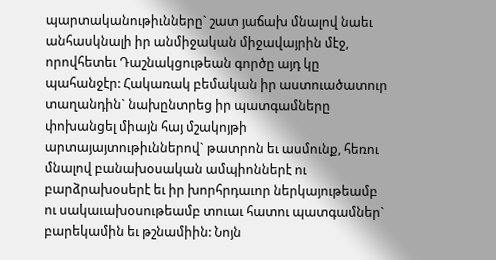պարտականութիւնները` շատ յաճախ մնալով նաեւ անհասկնալի իր անմիջական միջավայրին մէջ, որովհետեւ Դաշնակցութեան գործը այդ կը պահանջէր: Հակառակ բեմական իր աստուածատուր տաղանդին` նախընտրեց իր պատգամները փոխանցել միայն հայ մշակոյթի արտայայտութիւններով` թատրոն եւ ասմունք, հեռու մնալով բանախօսական ամպիոններէ ու բարձրախօսերէ եւ իր խորհրդաւոր ներկայութեամբ ու սակաւախօսութեամբ տուաւ հատու պատգամներ` բարեկամին եւ թշնամիին: Նոյն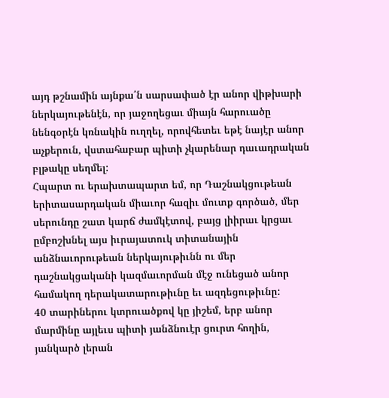այդ թշնամին այնքա՛ն սարսափած էր անոր վիթխարի ներկայութենէն, որ յաջողեցաւ միայն հարուածը նենգօրէն կռնակին ուղղել, որովհետեւ եթէ նայէր անոր աչքերուն, վստահաբար պիտի չկարենար դաւադրական բլթակը սեղմել:
Հպարտ ու երախտապարտ եմ, որ Դաշնակցութեան երիտասարդական միաւոր հազիւ մուտք գործած, մեր սերունդը շատ կարճ ժամկէտով, բայց լիիրաւ կրցաւ ըմբոշխնել այս իւրայատուկ տիտանային անձնաւորութեան ներկայութիւնն ու մեր դաշնակցականի կազմաւորման մէջ ունեցած անոր համակող դերակատարութիւնը եւ ազդեցութիւնը:
40 տարիներու կտրուածքով կը յիշեմ, երբ անոր մարմինը այլեւս պիտի յանձնուէր ցուրտ հողին, յանկարծ լերան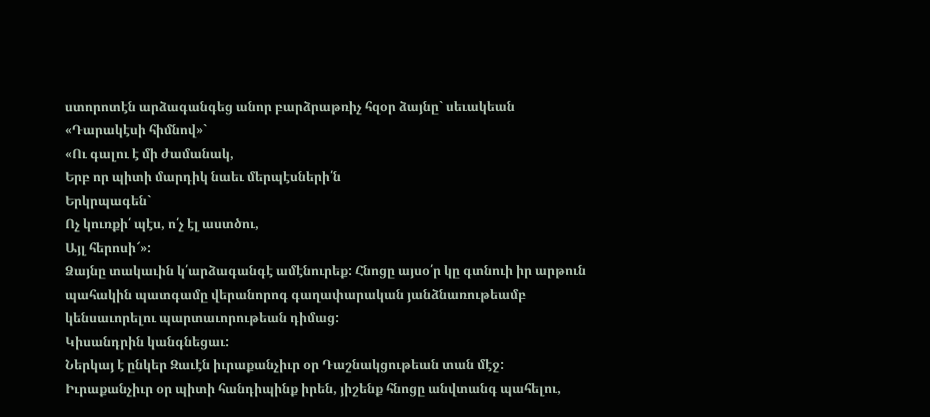ստորոտէն արձագանգեց անոր բարձրաթռիչ հզօր ձայնը` սեւակեան «Դարակէսի հիմնով»`
«Ու գալու է մի ժամանակ,
Երբ որ պիտի մարդիկ նաեւ մերպէսների՛ն
Երկրպագեն`
Ոչ կուռքի՛ պէս, ո՛չ էլ աստծու,
Այլ հերոսի՜»:
Ձայնը տակաւին կ՛արձագանգէ ամէնուրեք: Հնոցը այսօ՛ր կը գտնուի իր արթուն պահակին պատգամը վերանորոգ գաղափարական յանձնառութեամբ կենսաւորելու պարտաւորութեան դիմաց:
Կիսանդրին կանգնեցաւ:
Ներկայ է ընկեր Զաւէն իւրաքանչիւր օր Դաշնակցութեան տան մէջ:
Իւրաքանչիւր օր պիտի հանդիպինք իրեն, յիշենք հնոցը անվտանգ պահելու,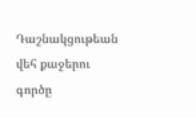Դաշնակցութեան վեհ քաջերու գործը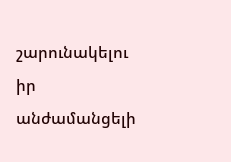շարունակելու իր անժամանցելի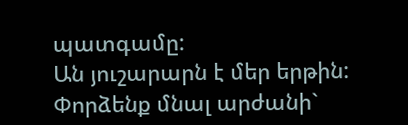պատգամը:
Ան յուշարարն է մեր երթին: Փորձենք մնալ արժանի`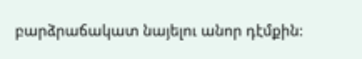բարձրաճակատ նայելու անոր դէմքին: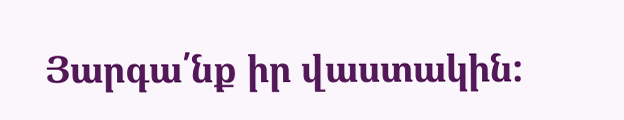Յարգա՛նք իր վաստակին: